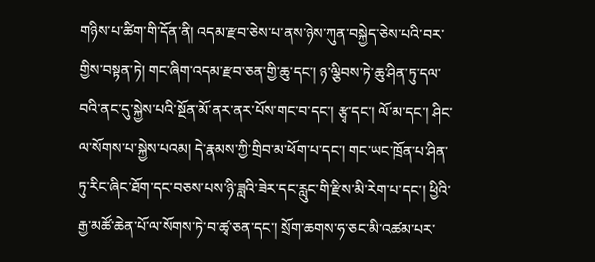གཉིས་པ་ཚིག་གི་དོན་ནི། འདམ་རྫབ་ཅེས་པ་ནས་ཉེས་ཀུན་བསྐྱེད་ཅེས་པའི་བར་གྱིས་བསྟན་ཏེ། གང་ཞིག་འདམ་རྫབ་ཅན་གྱི་ཆུ་དང་། ཉ་ལྕིབས་ཏེ་ཆུ་ཤིན་ཏུ་དལ་བའི་ནང་དུ་སྐྱེས་པའི་སྔོན་མོ་ནར་ནར་པོས་གང་བ་དང་། རྩྭ་དང་། ལོ་མ་དང་། ཤིང་ལ་སོགས་པ་སྐྱེས་པའམ། དེ་རྣམས་ཀྱི་གྲིབ་མ་ཕོག་པ་དང་། གང་ཡང་ཁྲོན་པ་ཤིན་ཏུ་རིང་ཞིང་ཐོག་དང་བཅས་པས་ཉི་ཟླའི་ཟེར་དང་རླུང་གི་རྫིས་མི་རེག་པ་དང་། ཕྱིའི་རྒྱ་མཚོ་ཆེན་པོ་ལ་སོགས་ཏེ་བ་ཚྭ་ཅན་དང་། སྲོག་ཆགས་ཧ་ཅང་མི་འཚམ་པར་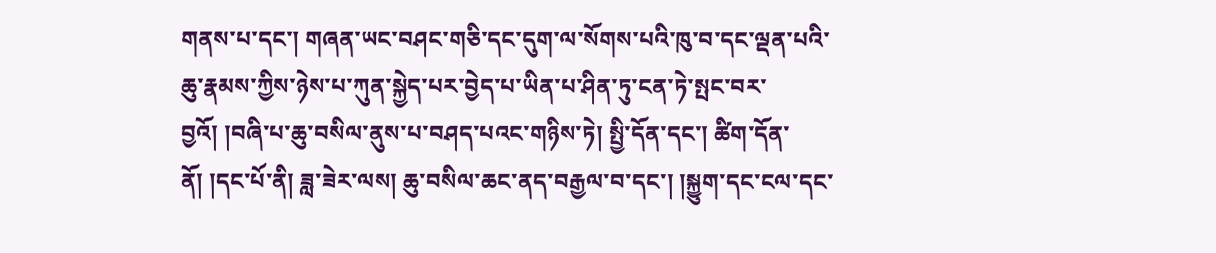གནས་པ་དང་། གཞན་ཡང་བཤང་གཅི་དང་དུག་ལ་སོགས་པའི་ཁུ་བ་དང་ལྡན་པའི་ཆུ་རྣམས་ཀྱིས་ཉེས་པ་ཀུན་སྐྱེད་པར་བྱེད་པ་ཡིན་པ་ཤིན་ཏུ་ངན་ཏེ་སྤང་བར་བྱའོ། །བཞི་པ་ཆུ་བསིལ་ནུས་པ་བཤད་པའང་གཉིས་ཏེ། སྤྱི་དོན་དང་། ཚིག་དོན་ནོ། །དང་པོ་ནི། ཟླ་ཟེར་ལས། ཆུ་བསིལ་ཆང་ནད་བརྒྱལ་བ་དང་། །སྐྱུག་དང་ངལ་དང་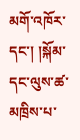མགོ་འཁོར་དང་། །སྐོམ་དང་ལུས་ཚ་མཁྲིས་པ་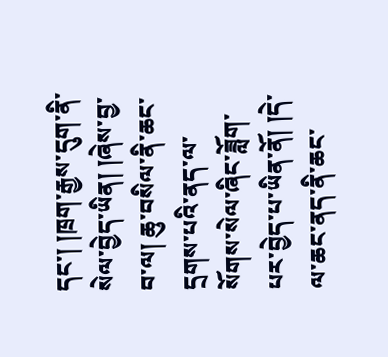དང་། །ཁྲག་རྒྱས་དུག་ནི་སེལ་བྱེད་ཡིན། །ཞེས་བྱ་བ་ལ། ཆུ་བསིལ་ནི་ཆང་དྲགས་པའི་ནད་ལ་སོགས་སེལ་ཞིང་ཟློག་པར་བྱེད་པ་ཡིན་ནོ། །དེ་ལ་ཆང་ནད་ནི་ཆང་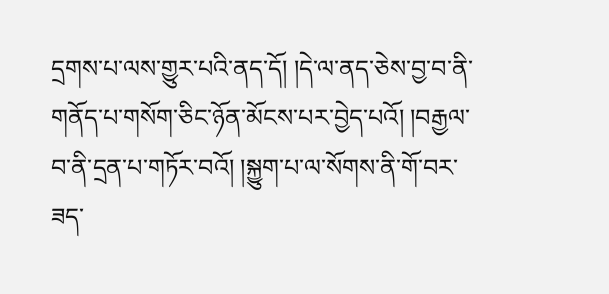དྲགས་པ་ལས་གྱུར་པའི་ནད་དོ། །དེ་ལ་ནད་ཅེས་བྱ་བ་ནི་གནོད་པ་གསོག་ཅིང་ཉོན་མོངས་པར་བྱེད་པའོ། །བརྒྱལ་བ་ནི་དྲན་པ་གཏོར་བའོ། །སྐྱུག་པ་ལ་སོགས་ནི་གོ་བར་ཟད་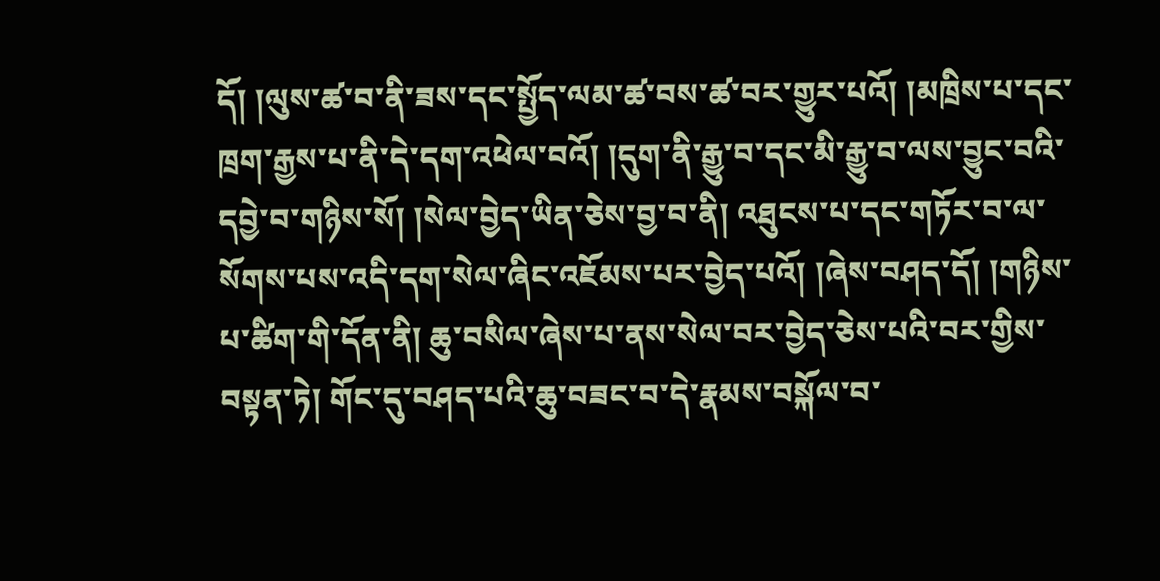དོ། །ལུས་ཚ་བ་ནི་ཟས་དང་སྤྱོད་ལམ་ཚ་བས་ཚ་བར་གྱུར་པའོ། །མཁྲིས་པ་དང་ཁྲག་རྒྱས་པ་ནི་དེ་དག་འཕེལ་བའོ། །དུག་ནི་རྒྱུ་བ་དང་མི་རྒྱུ་བ་ལས་བྱུང་བའི་དབྱེ་བ་གཉིས་སོ། །སེལ་བྱེད་ཡིན་ཅེས་བྱ་བ་ནི། འཐུངས་པ་དང་གཏོར་བ་ལ་སོགས་པས་འདི་དག་སེལ་ཞིང་འཇོམས་པར་བྱེད་པའོ། །ཞེས་བཤད་དོ། །གཉིས་པ་ཚིག་གི་དོན་ནི། ཆུ་བསིལ་ཞེས་པ་ནས་སེལ་བར་བྱེད་ཅེས་པའི་བར་གྱིས་བསྟན་ཏེ། གོང་དུ་བཤད་པའི་ཆུ་བཟང་བ་དེ་རྣམས་བསྐོལ་བ་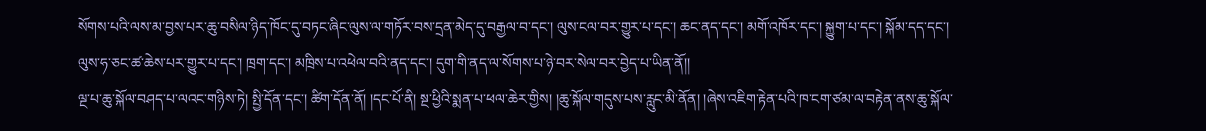སོགས་པའི་ལས་མ་བྱས་པར་ཆུ་བསིལ་ཉིད་ཁོང་དུ་བཏང་ཞིང་ལུས་ལ་གཏོར་བས་དྲན་མེད་དུ་བརྒྱལ་བ་དང་། ལུས་ངལ་བར་གྱུར་པ་དང་། ཆང་ནད་དང་། མགོ་འཁོར་དང་། སྐྱུག་པ་དང་། སྐོམ་དད་དང་། ལུས་ཧ་ཅང་ཚ་ཆེས་པར་གྱུར་པ་དང་། ཁྲག་དང་། མཁྲིས་པ་འཕེལ་བའི་ནད་དང་། དུག་གི་ནད་ལ་སོགས་པ་ཉེ་བར་སེལ་བར་བྱེད་པ་ཡིན་ནོ།།
ལྔ་པ་ཆུ་སྐོལ་བཤད་པ་ལའང་གཉིས་ཏེ། སྤྱི་དོན་དང་། ཚིག་དོན་ནོ། །དང་པོ་ནི། སྔ་ཕྱིའི་སྨན་པ་ཕལ་ཆེར་གྱིས། །ཆུ་སྐོལ་གདུས་པས་རླུང་མི་ནོན། །ཞེས་འཇིག་རྟེན་པའི་ཁ་ངག་ཙམ་ལ་བརྟེན་ནས་ཆུ་སྐོལ་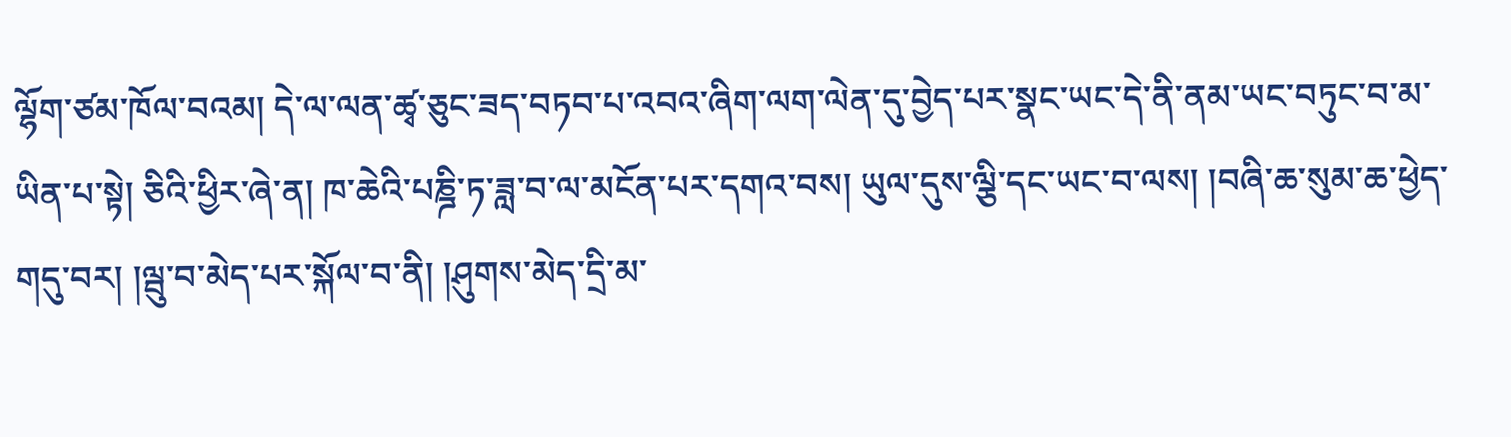ལྷོག་ཙམ་ཁོལ་བའམ། དེ་ལ་ལན་ཚྭ་ཅུང་ཟད་བཏབ་པ་འབའ་ཞིག་ལག་ལེན་དུ་བྱེད་པར་སྣང་ཡང་དེ་ནི་ནམ་ཡང་བཏུང་བ་མ་ཡིན་པ་སྟེ། ཅིའི་ཕྱིར་ཞེ་ན། ཁ་ཆེའི་པཎྜི་ཏ་ཟླ་བ་ལ་མངོན་པར་དགའ་བས། ཡུལ་དུས་ལྕི་དང་ཡང་བ་ལས། །བཞི་ཆ་སུམ་ཆ་ཕྱེད་གདུ་བར། །ལྦུ་བ་མེད་པར་སྐོལ་བ་ནི། །ཤུགས་མེད་དྲི་མ་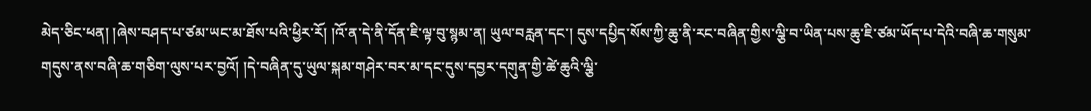མེད་ཅིང་ཕན། །ཞེས་བཤད་པ་ཙམ་ཡང་མ་ཐོས་པའི་ཕྱིར་རོ། །འོ་ན་དེ་ནི་དོན་ཇི་ལྟ་བུ་སྙམ་ན། ཡུལ་བརླན་དང་། དུས་དཔྱིད་སོས་ཀྱི་ཆུ་ནི་རང་བཞིན་གྱིས་ལྕི་བ་ཡིན་པས་ཆུ་ཇི་ཙམ་ཡོད་པ་དེའི་བཞི་ཆ་གསུམ་གདུས་ནས་བཞི་ཆ་གཅིག་ལུས་པར་བྱའོ། །དེ་བཞིན་དུ་ཡུལ་སྐམ་གཤེར་བར་མ་དང་དུས་དབྱར་དགུན་གྱི་ཚེ་ཆུའི་ལྕི་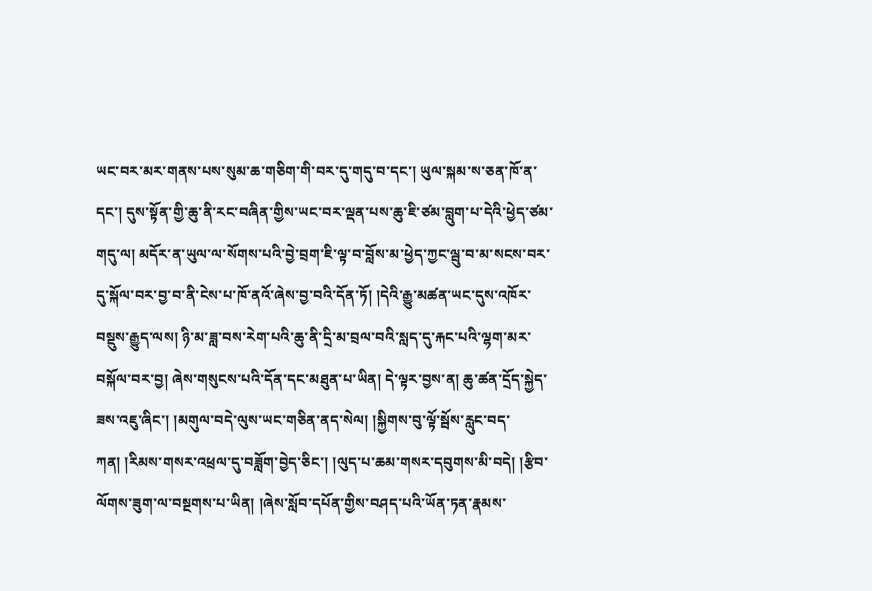ཡང་བར་མར་གནས་པས་སུམ་ཆ་གཅིག་གི་བར་དུ་གདུ་བ་དང་། ཡུལ་སྐམ་ས་ཅན་ཁོ་ན་དང་། དུས་སྟོན་གྱི་ཆུ་ནི་རང་བཞིན་གྱིས་ཡང་བར་ལྡན་པས་ཆུ་ཇི་ཙམ་བླུག་པ་དེའི་ཕྱེད་ཙམ་གདུ་ལ། མདོར་ན་ཡུལ་ལ་སོགས་པའི་བྱེ་བྲག་ཇི་ལྟ་བ་བློས་མ་ཕྱེད་ཀྱང་ལྦུ་བ་མ་སངས་བར་དུ་སྐོལ་བར་བྱ་བ་ནི་ངེས་པ་ཁོ་ནའོ་ཞེས་བྱ་བའི་དོན་ཏོ། །དེའི་རྒྱུ་མཚན་ཡང་དུས་འཁོར་བསྡུས་རྒྱུད་ལས། ཉི་མ་ཟླ་བས་རེག་པའི་ཆུ་ནི་དྲི་མ་བྲལ་བའི་སླད་དུ་རྐང་པའི་ལྷག་མར་བསྐོལ་བར་བྱ། ཞེས་གསུངས་པའི་དོན་དང་མཐུན་པ་ཡིན། དེ་ལྟར་བྱས་ན། ཆུ་ཚན་དྲོད་སྐྱེད་ཟས་འཇུ་ཞིང་། །མགུལ་བདེ་ལུས་ཡང་གཅིན་ནད་སེལ། །སྐྱིགས་བུ་ལྟོ་སྦོས་རླུང་བད་ཀན། །རིམས་གསར་འཕྲལ་དུ་བཟློག་བྱེད་ཅིང་། །ལུད་པ་ཆམ་གསར་དབུགས་མི་བདེ། །རྩིབ་ལོགས་ཟུག་ལ་བསྔགས་པ་ཡིན། །ཞེས་སློབ་དཔོན་གྱིས་བཤད་པའི་ཡོན་ཏན་རྣམས་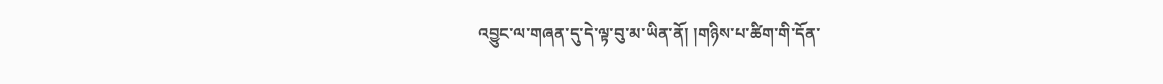འབྱུང་ལ་གཞན་དུ་དེ་ལྟ་བུ་མ་ཡིན་ནོ། །གཉིས་པ་ཚིག་གི་དོན་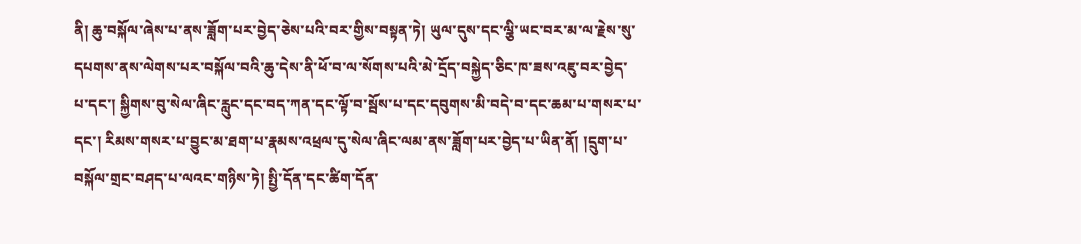ནི། ཆུ་བསྐོལ་ཞེས་པ་ནས་ཟློག་པར་བྱེད་ཅེས་པའི་བར་གྱིས་བསྟན་ཏེ། ཡུལ་དུས་དང་ལྕི་ཡང་བར་མ་ལ་རྗེས་སུ་དཔགས་ནས་ལེགས་པར་བསྐོལ་བའི་ཆུ་དེས་ནི་ཕོ་བ་ལ་སོགས་པའི་མེ་དྲོད་བསྐྱེད་ཅིང་ཁ་ཟས་འཇུ་བར་བྱེད་པ་དང་། སྐྱིགས་བུ་སེལ་ཞིང་རླུང་དང་བད་ཀན་དང་ལྟོ་བ་སྦོས་པ་དང་དབུགས་མི་བདེ་བ་དང་ཆམ་པ་གསར་པ་དང་། རིམས་གསར་པ་བྱུང་མ་ཐག་པ་རྣམས་འཕྲལ་དུ་སེལ་ཞིང་ལམ་ནས་ཟློག་པར་བྱེད་པ་ཡིན་ནོ། །དྲུག་པ་བསྐོལ་གྲང་བཤད་པ་ལའང་གཉིས་ཏེ། སྤྱི་དོན་དང་ཚིག་དོན་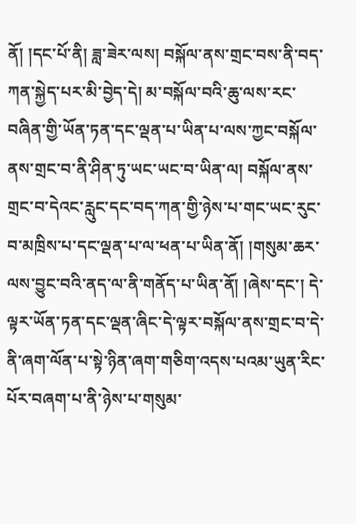ནོ། །དང་པོ་ནི། ཟླ་ཟེར་ལས། བསྐོལ་ནས་གྲང་བས་ནི་བད་ཀན་སྐྱེད་པར་མི་བྱེད་དེ། མ་བསྐོལ་བའི་ཆུ་ལས་རང་བཞིན་གྱི་ཡོན་ཏན་དང་ལྡན་པ་ཡིན་པ་ལས་ཀྱང་བསྐོལ་ནས་གྲང་བ་ནི་ཤིན་ཏུ་ཡང་ཡང་བ་ཡིན་ལ། བསྐོལ་ནས་གྲང་བ་དེའང་རླུང་དང་བད་ཀན་གྱི་ཉེས་པ་གང་ཡང་རུང་བ་མཁྲིས་པ་དང་ལྡན་པ་ལ་ཕན་པ་ཡིན་ནོ། །གསུམ་ཆར་ལས་བྱུང་བའི་ནད་ལ་ནི་གནོད་པ་ཡིན་ནོ། །ཞེས་དང་། དེ་ལྟར་ཡོན་ཏན་དང་ལྡན་ཞིང་དེ་ལྟར་བསྐོལ་ནས་གྲང་བ་དེ་ནི་ཞག་ལོན་པ་སྟེ་ཉིན་ཞག་གཅིག་འདས་པའམ་ཡུན་རིང་པོར་བཞག་པ་ནི་ཉེས་པ་གསུམ་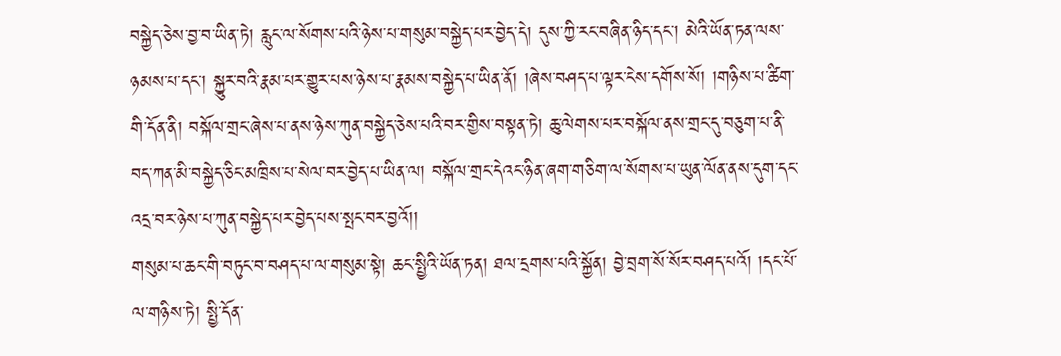བསྐྱེད་ཅེས་བྱ་བ་ཡིན་ཏེ། རླུང་ལ་སོགས་པའི་ཉེས་པ་གསུམ་བསྐྱེད་པར་བྱེད་དེ། དུས་ཀྱི་རང་བཞིན་ཉིད་དང་། མེའི་ཡོན་ཏན་ལས་ཉམས་པ་དང་། སྐྱུར་བའི་རྣམ་པར་གྱུར་པས་ཉེས་པ་རྣམས་བསྐྱེད་པ་ཡིན་ནོ། །ཞེས་བཤད་པ་ལྟར་ངེས་དགོས་སོ། །གཉིས་པ་ཚིག་གི་དོན་ནི། བསྐོལ་གྲང་ཞེས་པ་ནས་ཉེས་ཀུན་བསྐྱེད་ཅེས་པའི་བར་གྱིས་བསྟན་ཏེ། ཆུ་ལེགས་པར་བསྐོལ་ནས་གྲང་དུ་བཅུག་པ་ནི་བད་ཀན་མི་བསྐྱེད་ཅིང་མཁྲིས་པ་སེལ་བར་བྱེད་པ་ཡིན་ལ། བསྐོལ་གྲང་དེའང་ཉིན་ཞག་གཅིག་ལ་སོགས་པ་ཡུན་ལོན་ནས་དུག་དང་འདྲ་བར་ཉེས་པ་ཀུན་བསྐྱེད་པར་བྱེད་པས་སྤང་བར་བྱའོ།།
གསུམ་པ་ཆང་གི་བཏུང་བ་བཤད་པ་ལ་གསུམ་སྟེ། ཆང་སྤྱིའི་ཡོན་ཏན། ཐལ་དྲགས་པའི་སྐྱོན། བྱེ་བྲག་སོ་སོར་བཤད་པའོ། །དང་པོ་ལ་གཉིས་ཏེ། སྤྱི་དོན་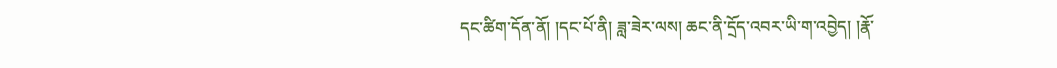དང་ཚིག་དོན་ནོ། །དང་པོ་ནི། ཟླ་ཟེར་ལས། ཆང་ནི་དྲོད་འབར་ཡི་ག་འབྱེད། །རྣོ་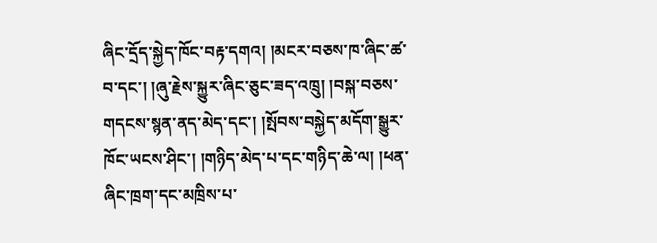ཞིང་དྲོད་སྐྱེད་ཁོང་བརྟ་དགའ། །མངར་བཅས་ཁ་ཞིང་ཚ་བ་དང་། །ཞུ་རྗེས་སྐྱུར་ཞིང་ཅུང་ཟད་འཁྲུ། །བསྐ་བཅས་གདངས་སྙན་ནད་མེད་དང་། །སྤོབས་བསྐྱེད་མདོག་སྒྱུར་ཁོང་ཡངས་ཤིང་། །གཉིད་མེད་པ་དང་གཉིད་ཆེ་ལ། །ཕན་ཞིང་ཁྲག་དང་མཁྲིས་པ་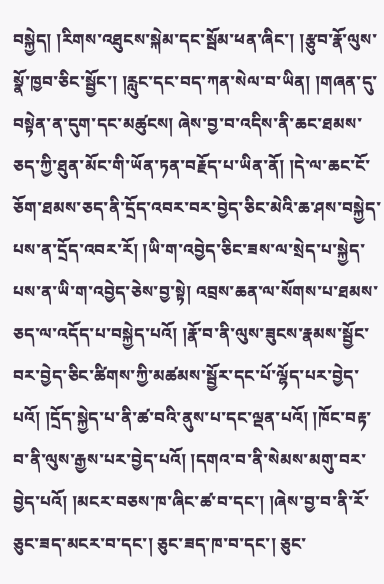བསྐྱེད། །རིགས་འཐུངས་སྐེམ་དང་སྦོམ་ཕན་ཞིང་། །རྩུབ་རྣོ་ལུས་སྣོ་ཁྱབ་ཅིང་སྦྱོང་། །རླུང་དང་བད་ཀན་སེལ་བ་ཡིན། །གཞན་དུ་བསྟེན་ན་དུག་དང་མཚུངས། ཞེས་བྱ་བ་འདིས་ནི་ཆང་ཐམས་ཅད་ཀྱི་ཐུན་མོང་གི་ཡོན་ཏན་བརྗོད་པ་ཡིན་ནོ། །དེ་ལ་ཆང་ངོ་ཅོག་ཐམས་ཅད་ནི་དྲོད་འབར་བར་བྱེད་ཅིང་མེའི་ཆ་ཤས་བསྐྱེད་པས་ན་དྲོད་འབར་རོ། །ཡི་ག་འབྱེད་ཅིང་ཟས་ལ་སྲེད་པ་སྐྱེད་པས་ན་ཡི་ག་འབྱེད་ཅེས་བྱ་སྟེ། འབྲས་ཆན་ལ་སོགས་པ་ཐམས་ཅད་ལ་འདོད་པ་བསྐྱེད་པའོ། །རྣོ་བ་ནི་ལུས་ཟུངས་རྣམས་སྦྱོང་བར་བྱེད་ཅིང་ཚིགས་ཀྱི་མཚམས་སྦྱོར་དང་པོ་ལྷོད་པར་བྱེད་པའོ། །དྲོད་སྐྱེད་པ་ནི་ཚ་བའི་ནུས་པ་དང་ལྡན་པའོ། །ཁོང་བརྟ་བ་ནི་ལུས་རྒྱས་པར་བྱེད་པའོ། །དགའ་བ་ནི་སེམས་མགུ་བར་བྱེད་པའོ། །མངར་བཅས་ཁ་ཞིང་ཚ་བ་དང་། །ཞེས་བྱ་བ་ནི་རོ་ཅུང་ཟད་མངར་བ་དང་། ཅུང་ཟད་ཁ་བ་དང་། ཅུང་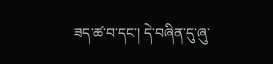ཟད་ཚ་བ་དང་། དེ་བཞིན་དུ་ཞུ་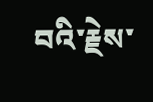བའི་རྗེས་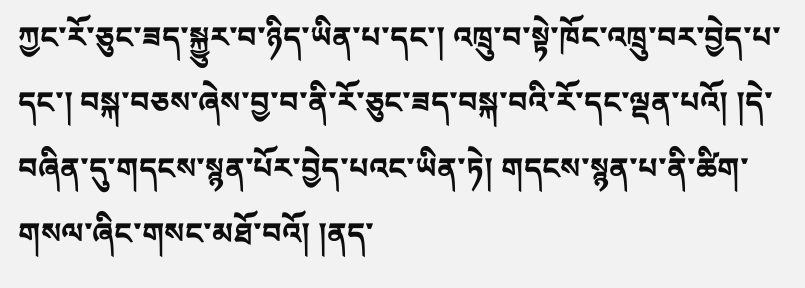ཀྱང་རོ་ཅུང་ཟད་སྐྱུར་བ་ཉིད་ཡིན་པ་དང་། འཁྲུ་བ་སྟེ་ཁོང་འཁྲུ་བར་བྱེད་པ་དང་། བསྐ་བཅས་ཞེས་བྱ་བ་ནི་རོ་ཅུང་ཟད་བསྐ་བའི་རོ་དང་ལྡན་པའོ། །དེ་བཞིན་དུ་གདངས་སྙན་པོར་བྱེད་པའང་ཡིན་ཏེ། གདངས་སྙན་པ་ནི་ཚིག་གསལ་ཞིང་གསང་མཐོ་བའོ། །ནད་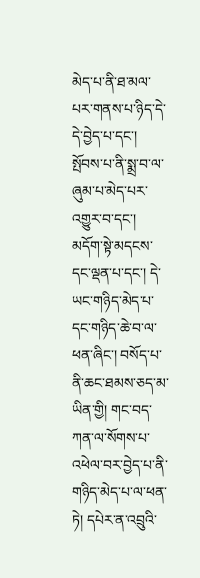མེད་པ་ནི་ཐ་མལ་པར་གནས་པ་ཉིད་དེ་དེ་བྱེད་པ་དང་། སྤོབས་པ་ནི་སྨྲ་བ་ལ་ཞུམ་པ་མེད་པར་འགྱུར་བ་དང་། མདོག་སྟེ་མདངས་དང་ལྡན་པ་དང་། དེ་ཡང་གཉིད་མེད་པ་དང་གཉིད་ཆེ་བ་ལ་ཕན་ཞིང་། བསོད་པ་ནི་ཆང་ཐམས་ཅད་མ་ཡིན་གྱི། གང་བད་ཀན་ལ་སོགས་པ་འཕེལ་བར་བྱེད་པ་ནི་གཉིད་མེད་པ་ལ་ཕན་ཏེ། དཔེར་ན་འབྲུའི་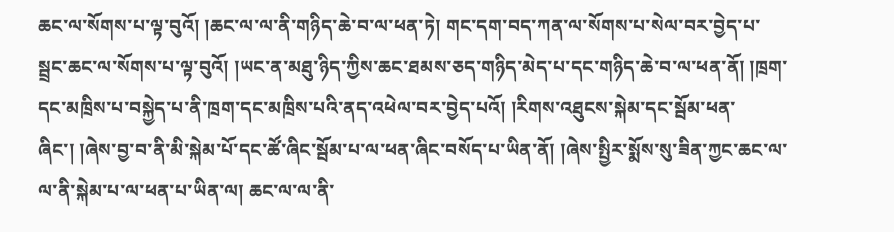ཆང་ལ་སོགས་པ་ལྟ་བུའོ། །ཆང་ལ་ལ་ནི་གཉིད་ཆེ་བ་ལ་ཕན་ཏེ། གང་དག་བད་ཀན་ལ་སོགས་པ་སེལ་བར་བྱེད་པ་སྦྲང་ཆང་ལ་སོགས་པ་ལྟ་བུའོ། །ཡང་ན་མཐུ་ཉིད་ཀྱིས་ཆང་ཐམས་ཅད་གཉིད་མེད་པ་དང་གཉིད་ཆེ་བ་ལ་ཕན་ནོ། །ཁྲག་དང་མཁྲིས་པ་བསྐྱེད་པ་ནི་ཁྲག་དང་མཁྲིས་པའི་ནད་འཕེལ་བར་བྱེད་པའོ། །རིགས་འཐུངས་སྐེམ་དང་སྦོམ་ཕན་ཞིང་། །ཞེས་བྱ་བ་ནི་མི་སྐེམ་པོ་དང་ཚོ་ཞིང་སྦོམ་པ་ལ་ཕན་ཞིང་བསོད་པ་ཡིན་ནོ། །ཞེས་སྤྱིར་སྨོས་སུ་ཟིན་ཀྱང་ཆང་ལ་ལ་ནི་སྐེམ་པ་ལ་ཕན་པ་ཡིན་ལ། ཆང་ལ་ལ་ནི་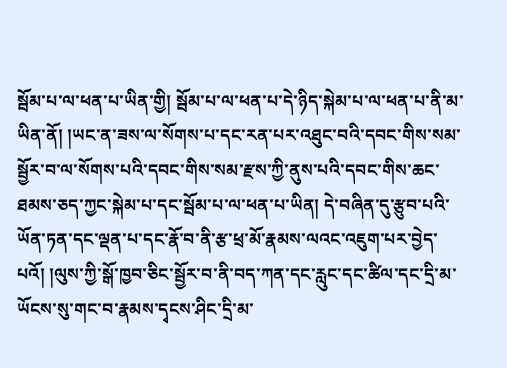སྦོམ་པ་ལ་ཕན་པ་ཡིན་གྱི། སྦོམ་པ་ལ་ཕན་པ་དེ་ཉིད་སྐེམ་པ་ལ་ཕན་པ་ནི་མ་ཡིན་ནོ། །ཡང་ན་ཟས་ལ་སོགས་པ་དང་རན་པར་འཐུང་བའི་དབང་གིས་སམ་སྦྱོར་བ་ལ་སོགས་པའི་དབང་གིས་སམ་རྫས་ཀྱི་ནུས་པའི་དབང་གིས་ཆང་ཐམས་ཅད་ཀྱང་སྐེམ་པ་དང་སྦོམ་པ་ལ་ཕན་པ་ཡིན། དེ་བཞིན་དུ་རྩུབ་པའི་ཡོན་ཏན་དང་ལྡན་པ་དང་རྣོ་བ་ནི་རྩ་ཕྲ་མོ་རྣམས་ལའང་འཇུག་པར་བྱེད་པའོ། །ལུས་ཀྱི་སྒོ་ཁྱབ་ཅིང་སྦྱོར་བ་ནི་བད་ཀན་དང་རླུང་དང་ཚིལ་དང་དྲི་མ་ཡོངས་སུ་གང་བ་རྣམས་དྭངས་ཤིང་དྲི་མ་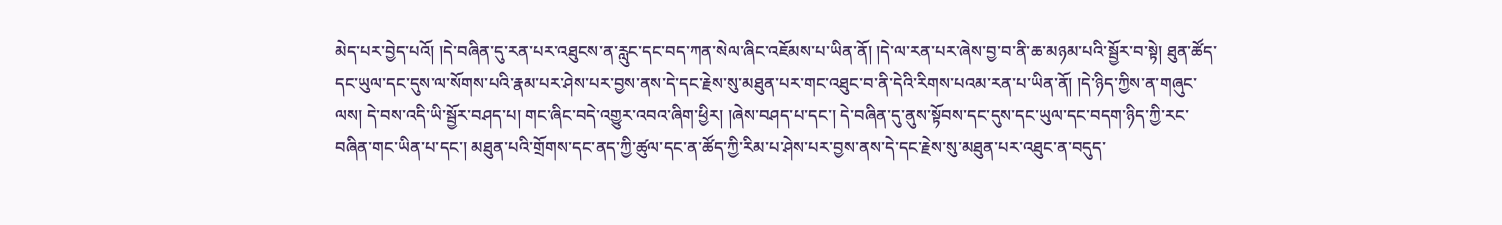མེད་པར་བྱེད་པའོ། །དེ་བཞིན་དུ་རན་པར་འཐུངས་ན་རླུང་དང་བད་ཀན་སེལ་ཞིང་འཇོམས་པ་ཡིན་ནོ། །དེ་ལ་རན་པར་ཞེས་བྱ་བ་ནི་ཆ་མཉམ་པའི་སྦྱོར་བ་སྟེ། ཐུན་ཚོད་དང་ཡུལ་དང་དུས་ལ་སོགས་པའི་རྣམ་པར་ཤེས་པར་བྱས་ནས་དེ་དང་རྗེས་སུ་མཐུན་པར་གང་འཐུང་བ་ནི་དེའི་རིགས་པའམ་རན་པ་ཡིན་ནོ། །དེ་ཉིད་ཀྱིས་ན་གཞུང་ལས། དེ་བས་འདི་ཡི་སྦྱོར་བཤད་པ། གང་ཞིང་བདེ་འགྱུར་འབའ་ཞིག་ཕྱིར། །ཞེས་བཤད་པ་དང་། དེ་བཞིན་དུ་ནུས་སྟོབས་དང་དུས་དང་ཡུལ་དང་བདག་ཉིད་ཀྱི་རང་བཞིན་གང་ཡིན་པ་དང་། མཐུན་པའི་གྲོགས་དང་ནད་ཀྱི་ཚུལ་དང་ན་ཚོད་ཀྱི་རིམ་པ་ཤེས་པར་བྱས་ནས་དེ་དང་རྗེས་སུ་མཐུན་པར་འཐུང་ན་བདུད་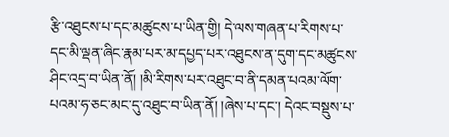རྩི་འཐུངས་པ་དང་མཚུངས་པ་ཡིན་གྱི། དེ་ལས་གཞན་པ་རིགས་པ་དང་མི་ལྡན་ཞིང་རྣམ་པར་མ་དཔྱད་པར་འཐུངས་ན་དུག་དང་མཚུངས་ཤིང་འདྲ་བ་ཡིན་ནོ། །མི་རིགས་པར་འཐུང་བ་ནི་དམན་པའམ་ལོག་པའམ་ཧ་ཅང་མང་དུ་འཐུང་བ་ཡིན་ནོ། །ཞེས་པ་དང་། དེའང་བསྡུས་པ་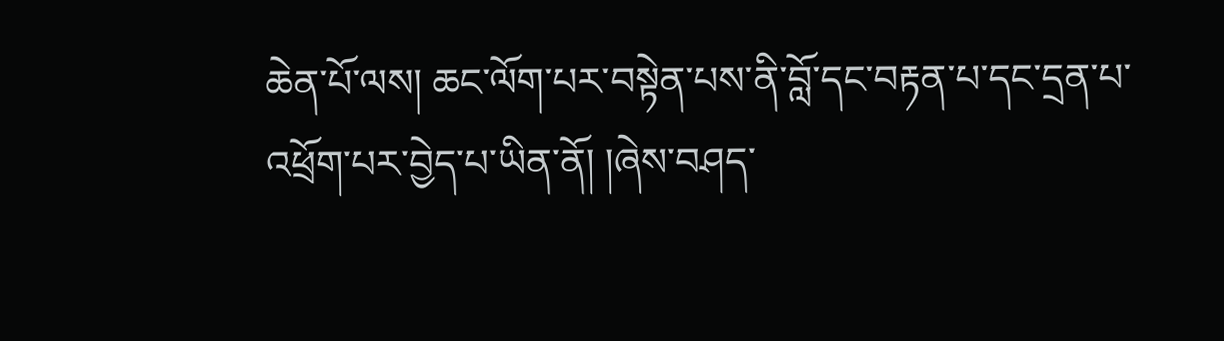ཆེན་པོ་ལས། ཆང་ལོག་པར་བསྟེན་པས་ནི་བློ་དང་བརྟན་པ་དང་དྲན་པ་འཕྲོག་པར་བྱེད་པ་ཡིན་ནོ། །ཞེས་བཤད་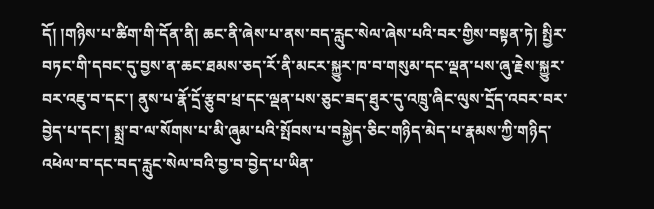དོ། །གཉིས་པ་ཚིག་གི་དོན་ནི། ཆང་ནི་ཞེས་པ་ནས་བད་རླུང་སེལ་ཞེས་པའི་བར་གྱིས་བསྟན་ཏེ། སྤྱིར་བཏང་གི་དབང་དུ་བྱས་ན་ཆང་ཐམས་ཅད་རོ་ནི་མངར་སྐྱུར་ཁ་བ་གསུམ་དང་ལྡན་པས་ཞུ་རྗེས་སྐྱུར་བར་འཇུ་བ་དང་། ནུས་པ་རྣོ་དྲོ་རྩུབ་ཕྲ་དང་ལྡན་པས་ཅུང་ཟད་ཐུར་དུ་འཁྲུ་ཞིང་ལུས་དྲོད་འབར་བར་བྱེད་པ་དང་། སྨྲ་བ་ལ་སོགས་པ་མི་ཞུམ་པའི་སྤོབས་པ་བསྐྱེད་ཅིང་གཉིད་མེད་པ་རྣམས་ཀྱི་གཉིད་འཕེལ་བ་དང་བད་རླུང་སེལ་བའི་བྱ་བ་བྱེད་པ་ཡིན་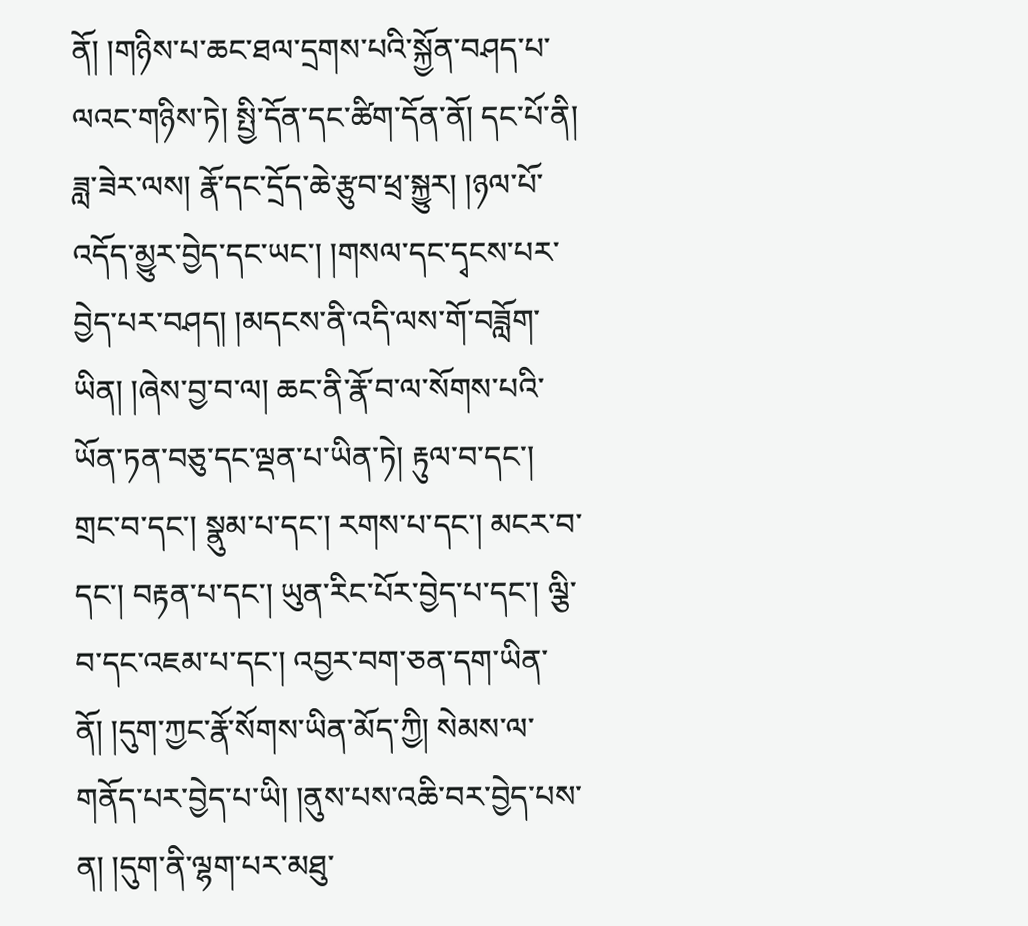ནོ། །གཉིས་པ་ཆང་ཐལ་དྲགས་པའི་སྐྱོན་བཤད་པ་ལའང་གཉིས་ཏེ། སྤྱི་དོན་དང་ཚིག་དོན་ནོ། དང་པོ་ནི། ཟླ་ཟེར་ལས། རྣོ་དང་དྲོད་ཆེ་རྩུབ་ཕྲ་སྐྱུར། །ཉལ་པོ་འདོད་མྱུར་བྱེད་དང་ཡང་། །གསལ་དང་དྭངས་པར་བྱེད་པར་བཤད། །མདངས་ནི་འདི་ལས་གོ་བཟློག་ཡིན། །ཞེས་བྱ་བ་ལ། ཆང་ནི་རྣོ་བ་ལ་སོགས་པའི་ཡོན་ཏན་བཅུ་དང་ལྡན་པ་ཡིན་ཏེ། རྟུལ་བ་དང་། གྲང་བ་དང་། སྣུམ་པ་དང་། རགས་པ་དང་། མངར་བ་དང་། བརྟན་པ་དང་། ཡུན་རིང་པོར་བྱེད་པ་དང་། ལྕི་བ་དང་འཇམ་པ་དང་། འབྱར་བག་ཅན་དག་ཡིན་ནོ། །དུག་ཀྱང་རྣོ་སོགས་ཡིན་མོད་ཀྱི། སེམས་ལ་གནོད་པར་བྱེད་པ་ཡི། །ནུས་པས་འཆི་བར་བྱེད་པས་ན། །དུག་ནི་ལྷག་པར་མཐུ་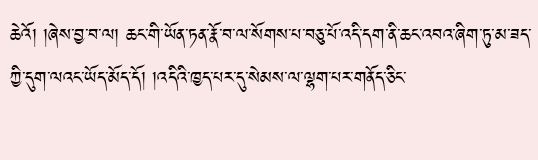ཆེའོ། །ཞེས་བྱ་བ་ལ། ཆང་གི་ཡོན་ཏན་རྣོ་བ་ལ་སོགས་པ་བཅུ་པོ་འདི་དག་ནི་ཆང་འབའ་ཞིག་ཏུ་མ་ཟད་ཀྱི་དུག་ལའང་ཡོད་མོད་དོ། །འདིའི་ཁྱད་པར་དུ་སེམས་ལ་ལྷག་པར་གནོད་ཅིང་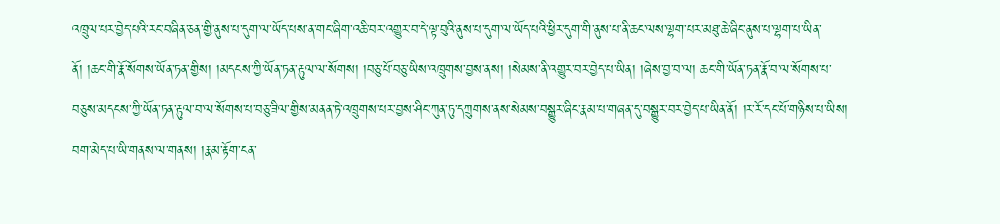འཁྲུལ་པར་བྱེད་པའི་རང་བཞིན་ཅན་གྱི་ནུས་པ་དུག་ལ་ཡོད་པས་ན་གང་ཞིག་འཆི་བར་འགྱུར་བ་དེ་ལྟ་བུའི་ནུས་པ་དུག་ལ་ཡོད་པའི་ཕྱིར་དུག་གི་ནུས་པ་ནི་ཆང་ལས་ལྷག་པར་མཐུ་ཆེ་ཞིང་ནུས་པ་ལྷག་པ་ཡིན་ནོ། །ཆང་གི་རྣོ་སོགས་ཡོན་ཏན་གྱིས། །མདངས་ཀྱི་ཡོན་ཏན་རྟུལ་ལ་སོགས། །བཅུ་པོ་བཅུ་ཡིས་འཁྲུགས་བྱས་ནས། །སེམས་ནི་འགྱུར་བར་བྱེད་པ་ཡིན། །ཞེས་བྱ་བ་ལ། ཆང་གི་ཡོན་ཏན་རྣོ་བ་ལ་སོགས་པ་བཅུས་མདངས་ཀྱི་ཡོན་ཏན་རྟུལ་བ་ལ་སོགས་པ་བཅུ་ཟིལ་གྱིས་མནན་ཏེ་འཁྲུགས་པར་བྱས་ཤིང་ཀུན་ཏུ་དཀྲུགས་ནས་སེམས་བསྒྱུར་ཞིང་རྣམ་པ་གཞན་དུ་བསྒྱུར་བར་བྱེད་པ་ཡིན་ནོ། །ར་རོ་དང་པོ་གཉིས་པ་ཡིས། བག་མེད་པ་ཡི་གནས་ལ་གནས། །རྣམ་རྟོག་ངན་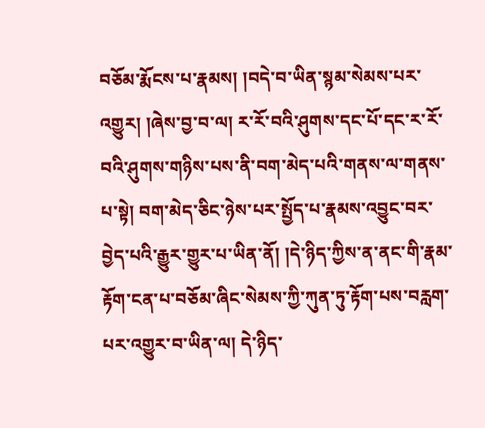བཅོམ་རྨོངས་པ་རྣམས། །བདེ་བ་ཡིན་སྙམ་སེམས་པར་འགྱུར། །ཞེས་བྱ་བ་ལ། ར་རོ་བའི་ཤུགས་དང་པོ་དང་ར་རོ་བའི་ཤུགས་གཉིས་པས་ནི་བག་མེད་པའི་གནས་ལ་གནས་པ་སྟེ། བག་མེད་ཅིང་ཉེས་པར་སྤྱོད་པ་རྣམས་འབྱུང་བར་བྱེད་པའི་རྒྱུར་གྱུར་པ་ཡིན་ནོ། །དེ་ཉིད་ཀྱིས་ན་ནང་གི་རྣམ་རྟོག་ངན་པ་བཅོམ་ཞིང་སེམས་ཀྱི་ཀུན་ཏུ་རྟོག་པས་བརླག་པར་འགྱུར་བ་ཡིན་ལ། དེ་ཉིད་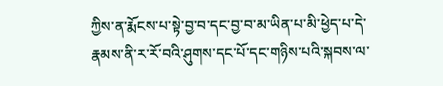ཀྱིས་ན་རྨོངས་པ་སྟེ་བྱ་བ་དང་བྱ་བ་མ་ཡིན་པ་མི་ཕྱེད་པ་དེ་རྣམས་ནི་ར་རོ་བའི་ཤུགས་དང་པོ་དང་གཉིས་པའི་སྐབས་ལ་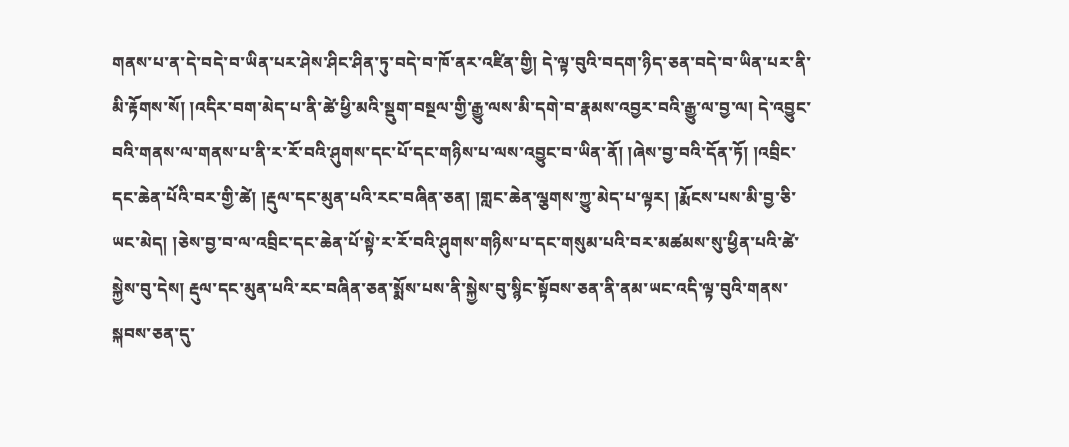གནས་པ་ན་དེ་བདེ་བ་ཡིན་པར་ཤེས་ཤིང་ཤིན་ཏུ་བདེ་བ་ཁོ་ནར་འཛིན་གྱི། དེ་ལྟ་བུའི་བདག་ཉིད་ཅན་བདེ་བ་ཡིན་པར་ནི་མི་རྟོགས་སོ། །འདིར་བག་མེད་པ་ནི་ཚེ་ཕྱི་མའི་སྡུག་བསྔལ་གྱི་རྒྱུ་ལས་མི་དགེ་བ་རྣམས་འབྱར་བའི་རྒྱུ་ལ་བྱ་ལ། དེ་འབྱུང་བའི་གནས་ལ་གནས་པ་ནི་ར་རོ་བའི་ཤུགས་དང་པོ་དང་གཉིས་པ་ལས་འབྱུང་བ་ཡིན་ནོ། །ཞེས་བྱ་བའི་དོན་ཏོ། །འབྲིང་དང་ཆེན་པོའི་བར་གྱི་ཚེ། །རྡུལ་དང་མུན་པའི་རང་བཞིན་ཅན། །གླང་ཆེན་ལྕགས་ཀྱུ་མེད་པ་ལྟར། །རྨོངས་པས་མི་བྱ་ཅི་ཡང་མེད། །ཅེས་བྱ་བ་ལ་འབྲིང་དང་ཆེན་པོ་སྟེ་ར་རོ་བའི་ཤུགས་གཉིས་པ་དང་གསུམ་པའི་བར་མཚམས་སུ་ཕྱིན་པའི་ཚེ་སྐྱེས་བུ་དེས། རྡུལ་དང་མུན་པའི་རང་བཞིན་ཅན་སྨོས་པས་ནི་སྐྱེས་བུ་སྙིང་སྟོབས་ཅན་ནི་ནམ་ཡང་འདི་ལྟ་བུའི་གནས་སྐབས་ཅན་དུ་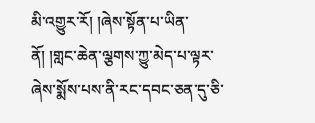མི་འགྱུར་རོ། །ཞེས་སྟོན་པ་ཡིན་ནོ། །གླང་ཆེན་ལྕགས་ཀྱུ་མེད་པ་ལྟར་ཞེས་སྨོས་པས་ནི་རང་དབང་ཅན་དུ་ཅི་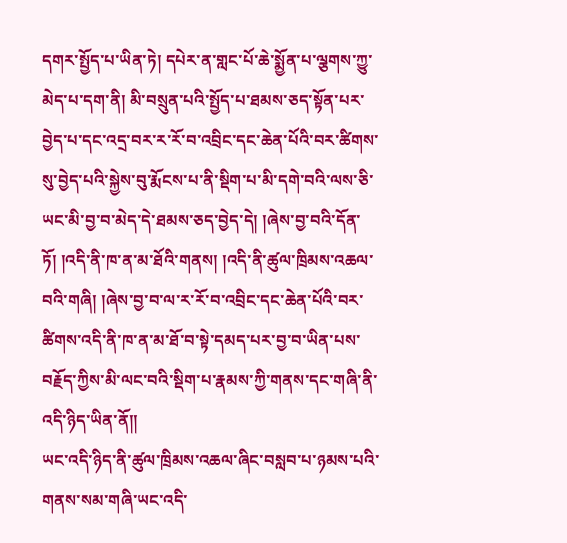དགར་སྤྱོད་པ་ཡིན་ཏེ། དཔེར་ན་གླང་པོ་ཆེ་སྨྱོན་པ་ལྕགས་ཀྱུ་མེད་པ་དག་ནི། མི་བསྲུན་པའི་སྤྱོད་པ་ཐམས་ཅད་སྟོན་པར་བྱེད་པ་དང་འདྲ་བར་ར་རོ་བ་འབྲིང་དང་ཆེན་པོའི་བར་ཚིགས་སུ་བྱེད་པའི་སྐྱེས་བུ་རྨོངས་པ་ནི་སྡིག་པ་མི་དགེ་བའི་ལས་ཅི་ཡང་མི་བྱ་བ་མེད་དེ་ཐམས་ཅད་བྱེད་དེ། །ཞེས་བྱ་བའི་དོན་ཏོ། །འདི་ནི་ཁ་ན་མ་ཐོའི་གནས། །འདི་ནི་ཚུལ་ཁྲིམས་འཆལ་བའི་གཞི། །ཞེས་བྱ་བ་ལ་ར་རོ་བ་འབྲིང་དང་ཆེན་པོའི་བར་ཚིགས་འདི་ནི་ཁ་ན་མ་ཐོ་བ་སྟེ་དམད་པར་བྱ་བ་ཡིན་པས་བརྗོད་ཀྱིས་མི་ལང་བའི་སྡིག་པ་རྣམས་ཀྱི་གནས་དང་གཞི་ནི་འདི་ཉིད་ཡིན་ནོ།།
ཡང་འདི་ཉིད་ནི་ཚུལ་ཁྲིམས་འཆལ་ཞིང་བསླབ་པ་ཉམས་པའི་གནས་སམ་གཞི་ཡང་འདི་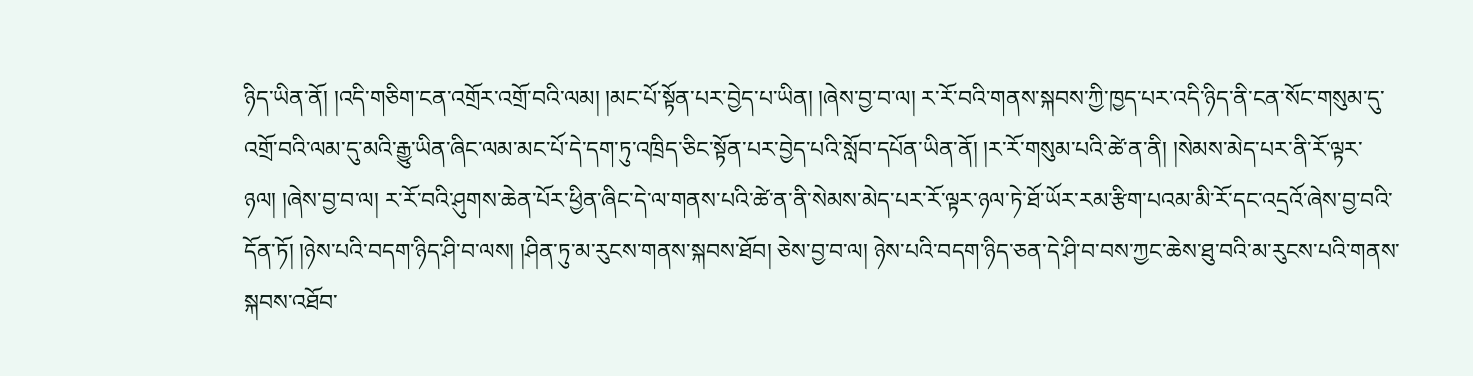ཉིད་ཡིན་ནོ། །འདི་གཅིག་ངན་འགྲོར་འགྲོ་བའི་ལམ། །མང་པོ་སྟོན་པར་བྱེད་པ་ཡིན། །ཞེས་བྱ་བ་ལ། ར་རོ་བའི་གནས་སྐབས་ཀྱི་ཁྱད་པར་འདི་ཉིད་ནི་ངན་སོང་གསུམ་དུ་འགྲོ་བའི་ལམ་དུ་མའི་རྒྱུ་ཡིན་ཞིང་ལམ་མང་པོ་དེ་དག་ཏུ་འཁྲིད་ཅིང་སྟོན་པར་བྱེད་པའི་སློབ་དཔོན་ཡིན་ནོ། །ར་རོ་གསུམ་པའི་ཚེ་ན་ནི། །སེམས་མེད་པར་ནི་རོ་ལྟར་ཉལ། །ཞེས་བྱ་བ་ལ། ར་རོ་བའི་ཤུགས་ཆེན་པོར་ཕྱིན་ཞིང་དེ་ལ་གནས་པའི་ཚེ་ན་ནི་སེམས་མེད་པར་རོ་ལྟར་ཉལ་ཏེ་ཐོ་ཡོར་རམ་རྩིག་པའམ་མི་རོ་དང་འདྲའོ་ཞེས་བྱ་བའི་དོན་ཏོ། །ཉེས་པའི་བདག་ཉིད་ཤི་བ་ལས། །ཤིན་ཏུ་མ་རུངས་གནས་སྐབས་ཐོབ། ཅེས་བྱ་བ་ལ། ཉེས་པའི་བདག་ཉིད་ཅན་དེ་ཤི་བ་བས་ཀྱང་ཆེས་ཐུ་བའི་མ་རུངས་པའི་གནས་སྐབས་འཐོབ་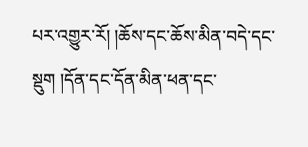པར་འགྱུར་རོ། །ཆོས་དང་ཆོས་མིན་བདེ་དང་སྡུག །དོན་དང་དོན་མིན་ཕན་དང་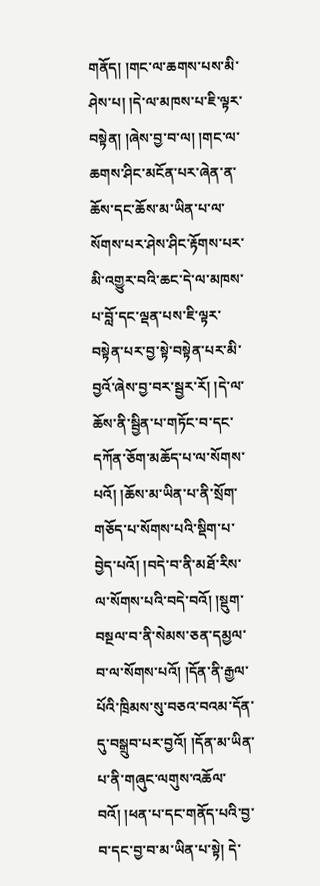གནོད། །གང་ལ་ཆགས་པས་མི་ཤེས་པ། །དེ་ལ་མཁས་པ་ཇི་ལྟར་བསྟེན། །ཞེས་བྱ་བ་ལ། །གང་ལ་ཆགས་ཤིང་མངོན་པར་ཞེན་ན་ཆོས་དང་ཆོས་མ་ཡིན་པ་ལ་སོགས་པར་ཤེས་ཤིང་རྟོགས་པར་མི་འགྱུར་བའི་ཆང་དེ་ལ་མཁས་པ་བློ་དང་ལྡན་པས་ཇི་ལྟར་བསྟེན་པར་བྱ་སྟེ་བསྟེན་པར་མི་བྱའོ་ཞེས་བྱ་བར་སྦྱར་རོ། །དེ་ལ་ཆོས་ནི་སྦྱིན་པ་གཏོང་བ་དང་དཀོན་ཅོག་མཆོད་པ་ལ་སོགས་པའོ། །ཆོས་མ་ཡིན་པ་ནི་སྲོག་གཅོད་པ་སོགས་པའི་སྡིག་པ་བྱེད་པའོ། །བདེ་བ་ནི་མཐོ་རིས་ལ་སོགས་པའི་བདེ་བའོ། །སྡུག་བསྔལ་བ་ནི་སེམས་ཅན་དམྱལ་བ་ལ་སོགས་པའོ། །དོན་ནི་རྒྱལ་པོའི་ཁྲིམས་སུ་བཅའ་བའམ་དོན་དུ་བསྒྲུབ་པར་བྱའོ། །དོན་མ་ཡིན་པ་ནི་གཞུང་ལགུས་འཆོལ་བའོ། །ཕན་པ་དང་གནོད་པའི་བྱ་བ་དང་བྱ་བ་མ་ཡིན་པ་སྟེ། དེ་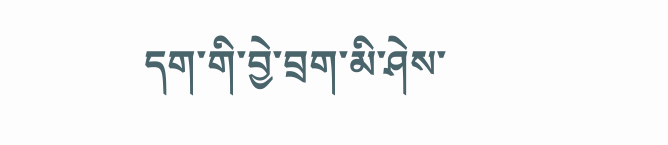དག་གི་བྱེ་བྲག་མི་ཤེས་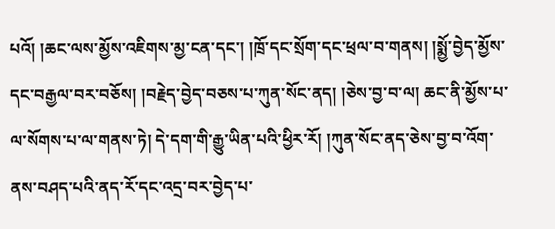པའོ། །ཆང་ལས་མྱོས་འཇིགས་མྱ་ངན་དང་། །ཁྲོ་དང་སྲོག་དང་ཕྲལ་བ་གནས། །སྨྱོ་བྱེད་མྱོས་དང་བརྒྱལ་བར་བཅོས། །བརྗེད་བྱེད་བཅས་པ་ཀུན་སོང་ནད། །ཅེས་བྱ་བ་ལ། ཆང་ནི་མྱོས་པ་ལ་སོགས་པ་ལ་གནས་ཏེ། དེ་དག་གི་རྒྱུ་ཡིན་པའི་ཕྱིར་རོ། །ཀུན་སོང་ནད་ཅེས་བྱ་བ་འོག་ནས་བཤད་པའི་ནད་རོ་དང་འདྲ་བར་བྱེད་པ་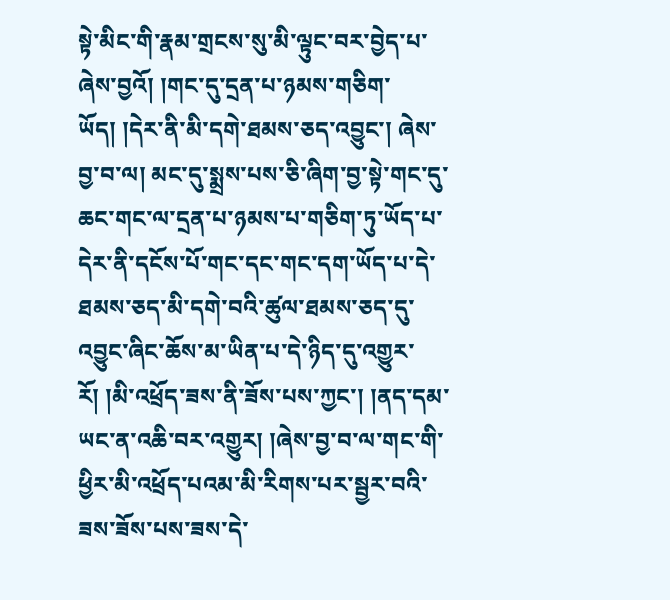སྟེ་མིང་གི་རྣམ་གྲངས་སུ་མི་ལྟུང་བར་བྱེད་པ་ཞེས་བྱའོ། །གང་དུ་དྲན་པ་ཉམས་གཅིག་ཡོད། །དེར་ནི་མི་དགེ་ཐམས་ཅད་འབྱུང་། ཞེས་བྱ་བ་ལ། མང་དུ་སྨྲས་པས་ཅི་ཞིག་བྱ་སྟེ་གང་དུ་ཆང་གང་ལ་དྲན་པ་ཉམས་པ་གཅིག་ཏུ་ཡོད་པ་དེར་ནི་དངོས་པོ་གང་དང་གང་དག་ཡོད་པ་དེ་ཐམས་ཅད་མི་དགེ་བའི་ཚུལ་ཐམས་ཅད་དུ་འབྱུང་ཞིང་ཆོས་མ་ཡིན་པ་དེ་ཉིད་དུ་འགྱུར་རོ། །མི་འཕྲོད་ཟས་ནི་ཟོས་པས་ཀྱང་། །ནད་དམ་ཡང་ན་འཆི་བར་འགྱུར། །ཞེས་བྱ་བ་ལ་གང་གི་ཕྱིར་མི་འཕྲོད་པའམ་མི་རིགས་པར་སྦྱར་བའི་ཟས་ཟོས་པས་ཟས་དེ་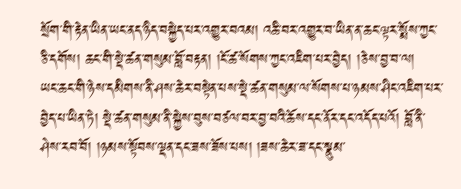སྲོག་གི་རྟེན་ཡིན་ཡང་ནད་ཉིད་བསྐྱེད་པར་འགྱུར་བའམ། འཆི་བར་འགྱུར་བ་ཡིན་ན་ཆང་ལྟར་སྨོས་ཀྱང་ཅི་དགོས། ཆང་གི་སྡེ་ཚན་གསུམ་བློ་བརྟན། །ངོ་ཚ་སོགས་ཀྱང་འཇིག་པར་བྱེད། །ཅེས་བྱ་བ་ལ།
ཡང་ཆང་གི་ཉེས་དམིགས་ནི་ཤས་ཆེར་བསྟེན་པས་སྡེ་ཚན་གསུམ་ལ་སོགས་པ་ཉམས་ཤིང་འཇིག་པར་བྱེད་པ་ཡིན་ཏེ། སྡེ་ཚན་གསུམ་ནི་སྐྱེས་བུས་བཙལ་བར་བྱ་བའི་ཆོས་དང་ནོར་དང་འདོད་པའོ། བློ་ནི་ཤེས་རབ་བོ། །ཉམས་སྟོབས་ལྡན་དང་ཟས་ཟོས་པས། །ཟས་ཆེར་ཟ་དང་སྣུམ་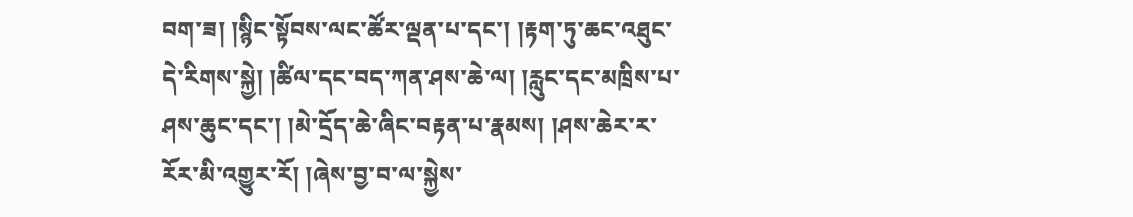བག་ཟ། །སྙིང་སྟོབས་ལང་ཚོར་ལྡན་པ་དང་། །རྟག་ཏུ་ཆང་འཐུང་དེ་རིགས་སྐྱེ། །ཚིལ་དང་བད་ཀན་ཤས་ཆེ་ལ། །རླུང་དང་མཁྲིས་པ་ཤས་ཆུང་དང་། །མེ་དྲོད་ཆེ་ཞིང་བརྟན་པ་རྣམས། །ཤས་ཆེར་ར་རོར་མི་འགྱུར་རོ། །ཞེས་བྱ་བ་ལ་སྐྱེས་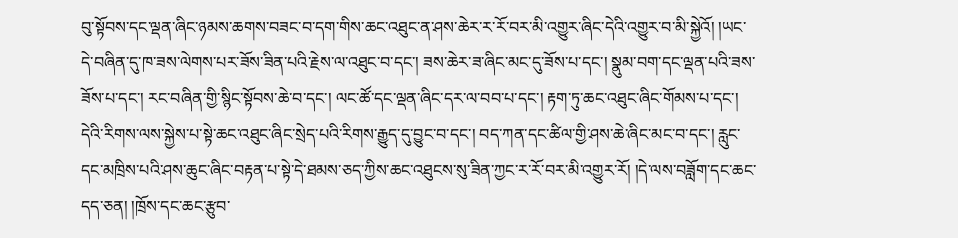བུ་སྟོབས་དང་ལྡན་ཞིང་ཉམས་ཆགས་བཟང་བ་དག་གིས་ཆང་འཐུང་ན་ཤས་ཆེར་ར་རོ་བར་མི་འགྱུར་ཞིང་དེའི་འགྱུར་བ་མི་སྐྱེའོ། །ཡང་དེ་བཞིན་དུ་ཁ་ཟས་ལེགས་པར་ཟོས་ཟིན་པའི་རྗེས་ལ་འཐུང་བ་དང་། ཟས་ཆེར་ཟ་ཞིང་མང་དུ་ཟོས་པ་དང་། སྣུམ་བག་དང་ལྡན་པའི་ཟས་ཟོས་པ་དང་། རང་བཞིན་གྱི་སྙིང་སྟོབས་ཆེ་བ་དང་། ལང་ཚོ་དང་ལྡན་ཞིང་དར་ལ་བབ་པ་དང་། རྟག་ཏུ་ཆང་འཐུང་ཞིང་གོམས་པ་དང་། དེའི་རིགས་ལས་སྐྱེས་པ་སྟེ་ཆང་འཐུང་ཞིང་སྲེད་པའི་རིགས་རྒྱུད་དུ་བྱུང་བ་དང་། བད་ཀན་དང་ཚིལ་གྱི་ཤས་ཆེ་ཞིང་མང་བ་དང་། རླུང་དང་མཁྲིས་པའི་ཤས་ཆུང་ཞིང་བརྟན་པ་སྟེ་དེ་ཐམས་ཅད་ཀྱིས་ཆང་འཐུངས་སུ་ཟིན་ཀྱང་ར་རོ་བར་མི་འགྱུར་རོ། །དེ་ལས་བཟློག་དང་ཆང་དད་ཅན། །ཁྲོས་དང་ཆང་རྩུབ་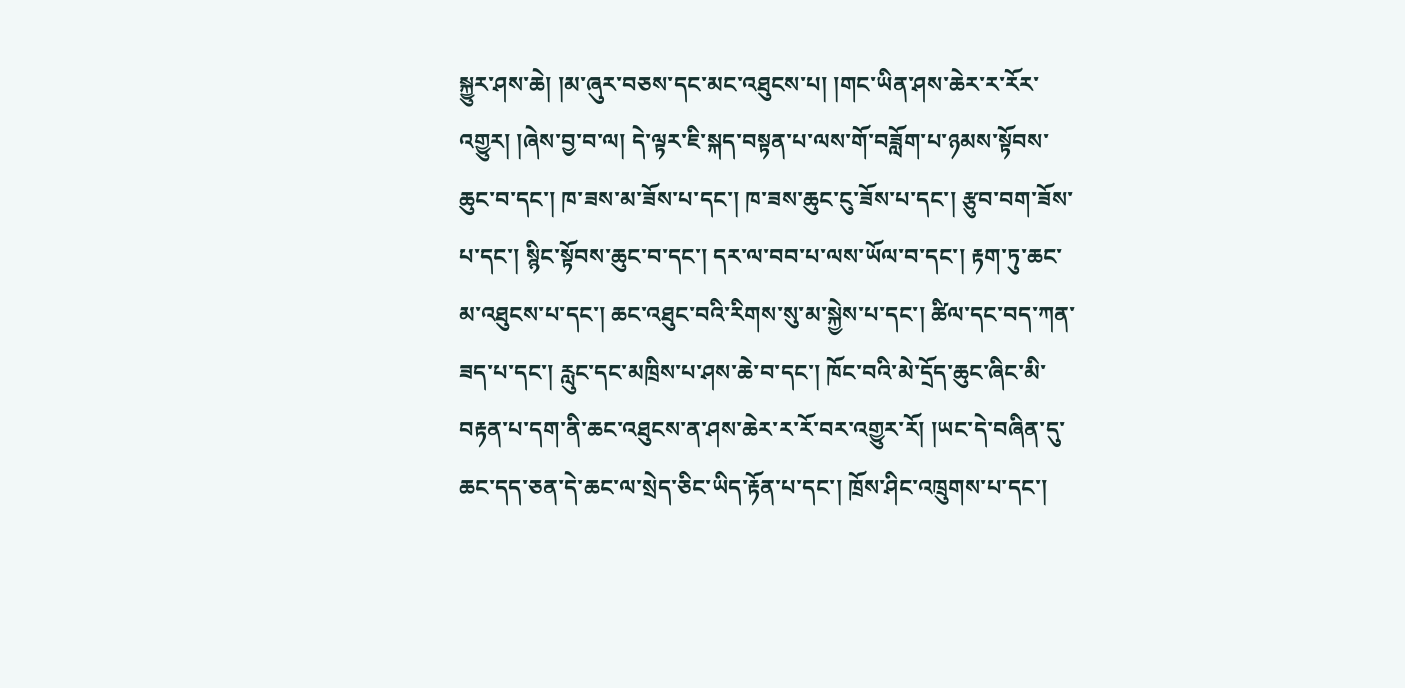སྐྱུར་ཤས་ཆེ། །མ་ཞུར་བཅས་དང་མང་འཐུངས་པ། །གང་ཡིན་ཤས་ཆེར་ར་རོར་འགྱུར། །ཞེས་བྱ་བ་ལ། དེ་ལྟར་ཇི་སྐད་བསྟན་པ་ལས་གོ་བཟློག་པ་ཉམས་སྟོབས་ཆུང་བ་དང་། ཁ་ཟས་མ་ཟོས་པ་དང་། ཁ་ཟས་ཆུང་ངུ་ཟོས་པ་དང་། རྩུབ་བག་ཟོས་པ་དང་། སྙིང་སྟོབས་ཆུང་བ་དང་། དར་ལ་བབ་པ་ལས་ཡོལ་བ་དང་། རྟག་ཏུ་ཆང་མ་འཐུངས་པ་དང་། ཆང་འཐུང་བའི་རིགས་སུ་མ་སྐྱེས་པ་དང་། ཚིལ་དང་བད་ཀན་ཟད་པ་དང་། རླུང་དང་མཁྲིས་པ་ཤས་ཆེ་བ་དང་། ཁོང་བའི་མེ་དྲོད་ཆུང་ཞིང་མི་བརྟན་པ་དག་ནི་ཆང་འཐུངས་ན་ཤས་ཆེར་ར་རོ་བར་འགྱུར་རོ། །ཡང་དེ་བཞིན་དུ་ཆང་དད་ཅན་དེ་ཆང་ལ་སྲེད་ཅིང་ཡིད་རྟོན་པ་དང་། ཁྲོས་ཤིང་འཁྲུགས་པ་དང་།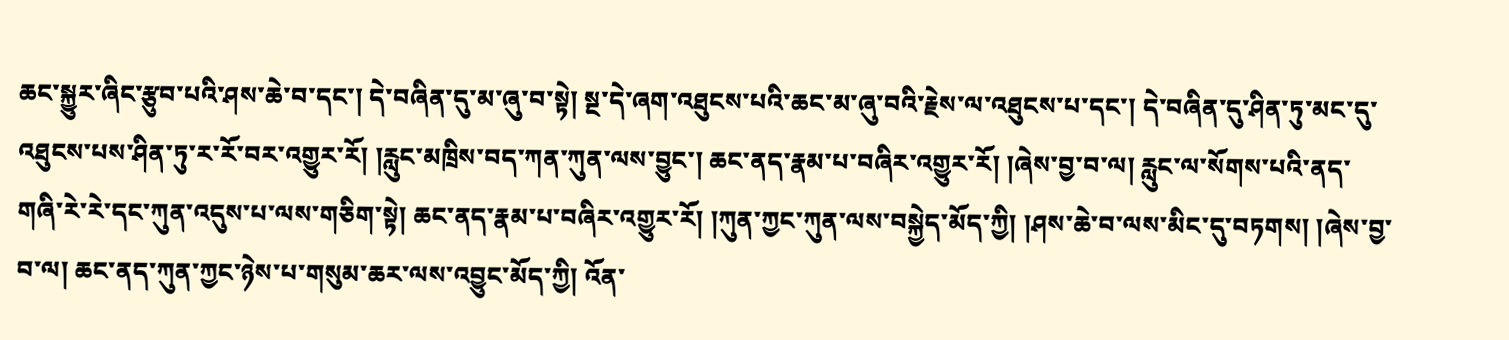ཆང་སྐྱུར་ཞིང་རྩུབ་པའི་ཤས་ཆེ་བ་དང་། དེ་བཞིན་དུ་མ་ཞུ་བ་སྟེ། སྔ་དེ་ཞག་འཐུངས་པའི་ཆང་མ་ཞུ་བའི་རྗེས་ལ་འཐུངས་པ་དང་། དེ་བཞིན་དུ་ཤིན་ཏུ་མང་དུ་འཐུངས་པས་ཤིན་ཏུ་ར་རོ་བར་འགྱུར་རོ། །རླུང་མཁྲིས་བད་ཀན་ཀུན་ལས་བྱུང་། ཆང་ནད་རྣམ་པ་བཞིར་འགྱུར་རོ། །ཞེས་བྱ་བ་ལ། རླུང་ལ་སོགས་པའི་ནད་གཞི་རེ་རེ་དང་ཀུན་འདུས་པ་ལས་གཅིག་སྟེ། ཆང་ནད་རྣམ་པ་བཞིར་འགྱུར་རོ། །ཀུན་ཀྱང་ཀུན་ལས་བསྐྱེད་མོད་ཀྱི། །ཤས་ཆེ་བ་ལས་མིང་དུ་བཏགས། །ཞེས་བྱ་བ་ལ། ཆང་ནད་ཀུན་ཀྱང་ཉེས་པ་གསུམ་ཆར་ལས་འབྱུང་མོད་ཀྱི། འོན་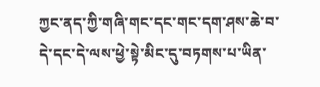ཀྱང་ནད་ཀྱི་གཞི་གང་དང་གང་དག་ཤས་ཆེ་བ་དེ་དང་དེ་ལས་ཕྱེ་སྟེ་མིང་དུ་བཏགས་པ་ཡིན་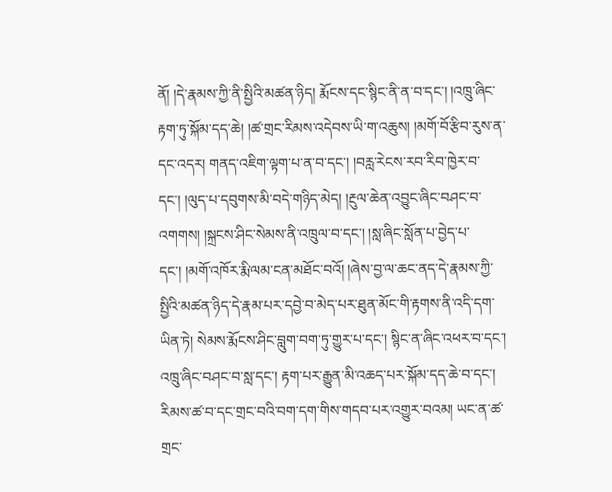ནོ། །དེ་རྣམས་ཀྱི་ནི་སྤྱིའི་མཚན་ཉིད། རྨོངས་དང་སྙིང་ནི་ན་བ་དང་། །འཁྲུ་ཞིང་རྟག་ཏུ་སྐོམ་དད་ཆེ། །ཚ་གྲང་རིམས་འདེབས་ཡི་ག་འཆུས། །མགོ་བོ་རྩིབ་རུས་ན་དང་འདར། གནད་འཇིག་ལྟག་པ་ན་བ་དང་། །བརླ་རེངས་རབ་རིབ་ཁྱེར་བ་དང་། །ལུད་པ་དབུགས་མི་བདེ་གཉིད་མེད། །རྔུལ་ཆེན་འབྱུང་ཞིང་བཤང་བ་འགགས། །སྐྲངས་ཤིང་སེམས་ནི་འཁྲུལ་བ་དང་། །སླ་ཞིང་སློན་པ་བྱེད་པ་དང་། །མགོ་འཁོར་རྨི་ལམ་ངན་མཐོང་བའོ། །ཞེས་བྱ་ལ་ཆང་ནད་དེ་རྣམས་ཀྱི་སྤྱིའི་མཚན་ཉིད་དེ་རྣམ་པར་དབྱེ་བ་མེད་པར་ཐུན་མོང་གི་རྟགས་ནི་འདི་དག་ཡིན་ཏེ། སེམས་རྨོངས་ཤིང་བླུག་བག་ཏུ་གྱུར་པ་དང་། སྙིང་ན་ཞིང་འཕར་བ་དང་། འཁྲུ་ཞིང་བཤང་བ་སླ་དང་། རྟག་པར་རྒྱུན་མི་འཆད་པར་སྐོམ་དད་ཆེ་བ་དང་། རིམས་ཚ་བ་དང་གྲང་བའི་བག་དག་གིས་གདབ་པར་འགྱུར་བའམ། ཡང་ན་ཚ་གྲང་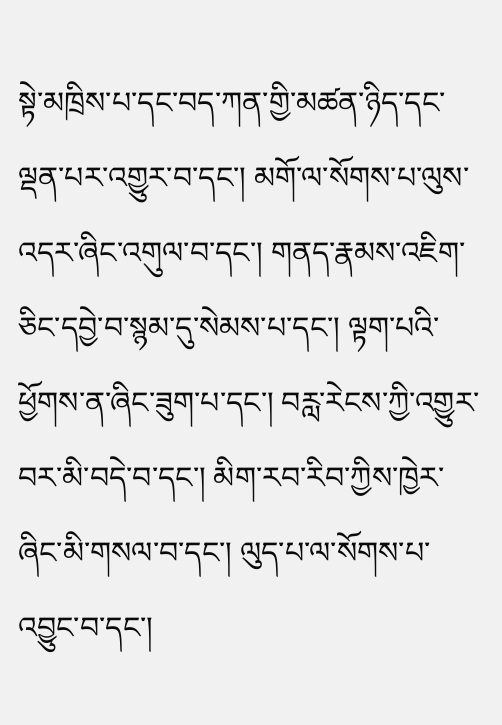སྟེ་མཁྲིས་པ་དང་བད་ཀན་གྱི་མཚན་ཉིད་དང་ལྡན་པར་འགྱུར་བ་དང་། མགོ་ལ་སོགས་པ་ལུས་འདར་ཞིང་འགུལ་བ་དང་། གནད་རྣམས་འཇིག་ཅིང་དབྱེ་བ་སྙམ་དུ་སེམས་པ་དང་། ལྟག་པའི་ཕྱོགས་ན་ཞིང་ཟུག་པ་དང་། བརླ་རེངས་ཀྱི་འགྱུར་བར་མི་བདེ་བ་དང་། མིག་རབ་རིབ་ཀྱིས་ཁྱེར་ཞིང་མི་གསལ་བ་དང་། ལུད་པ་ལ་སོགས་པ་འབྱུང་བ་དང་།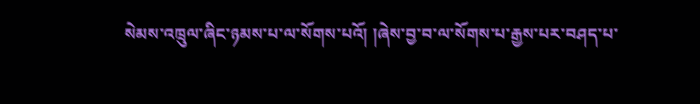སེམས་འཁྲུལ་ཞིང་ཉམས་པ་ལ་སོགས་པའོ། །ཞེས་བྱ་བ་ལ་སོགས་པ་རྒྱས་པར་བཤད་པ་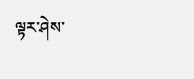ལྟར་ཤེས་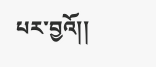པར་བྱའོ།།